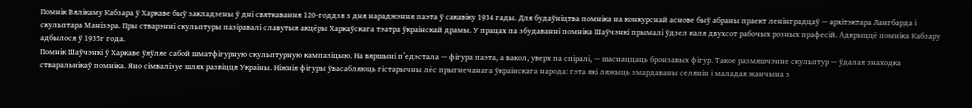Помнік Вялікаму Кабзара ў Харкаве быў закладзены ў дні святкавання 120-годдзя з дня нараджэння паэта ў сакавіку 1934 гады. Для будаўніцтва помніка на конкурснай аснове быў абраны праект ленінградцаў — архітэктара Лангбарда і скульптара Манізэра. Пры стварэнні скульптуры пазіравалі славутыя акцёры Харкаўскага тэатра ўкраінскай драмы. У працах па збудаванні помніка Шаўчэнкі прымалі ўдзел каля двухсот рабочых розных прафесій. Адкрыццё помніка Кабзару адбылося ў 1935г года.
Помнік Шаўчэнкі ў Харкаве ўяўляе сабой шматфігурную скульптурную кампазіцыю. На вяршыні п’едэстала — фігура паэта, а вакол, уверх па спіралі, — шаснаццаць бронзавых фігур. Такое размяшчэнне скульптур — ўдалая знаходка стваральнікаў помніка. Яно сімвалізуе шлях развіцця Украіны. Ніжнія фігуры ўвасабляюць гістарычны лёс прыгнечанага ўкраінскага народа: гэта які ляжыць змардаваны селянін і маладая жанчына з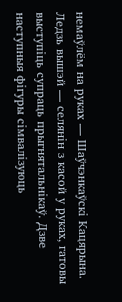немаўлём на руках — Шаўчэнкаўскі Кацярына. Ледзь вышэй — селянін з касой у руках, гатовы выступіць супраць прыгнятальнікаў. Дзве наступныя фігуры сімвалізуюць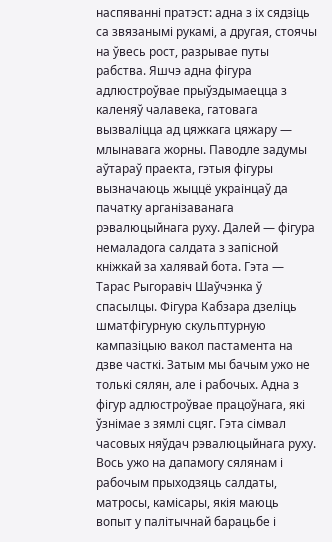наспяванні пратэст: адна з іх сядзіць са звязанымі рукамі, а другая, стоячы на ўвесь рост, разрывае путы рабства. Яшчэ адна фігура адлюстроўвае прыўздымаецца з каленяў чалавека, гатовага вызваліцца ад цяжкага цяжару — млынавага жорны. Паводле задумы аўтараў праекта, гэтыя фігуры вызначаюць жыццё украінцаў да пачатку арганізаванага рэвалюцыйнага руху. Далей — фігура немаладога салдата з запісной кніжкай за халявай бота. Гэта — Тарас Рыгоравіч Шаўчэнка ў спасылцы. Фігура Кабзара дзеліць шматфігурную скульптурную кампазіцыю вакол пастамента на дзве часткі. Затым мы бачым ужо не толькі сялян, але і рабочых. Адна з фігур адлюстроўвае працоўнага, які ўзнімае з зямлі сцяг. Гэта сімвал часовых няўдач рэвалюцыйнага руху. Вось ужо на дапамогу сялянам і рабочым прыходзяць салдаты, матросы, камісары, якія маюць вопыт у палітычнай барацьбе і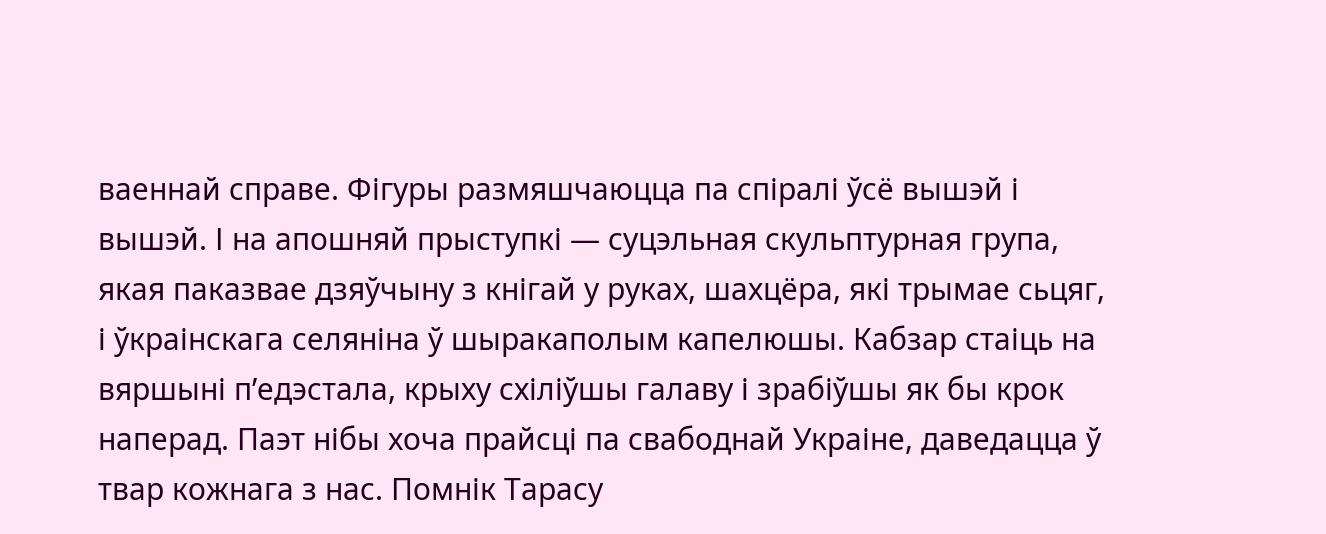ваеннай справе. Фігуры размяшчаюцца па спіралі ўсё вышэй і вышэй. І на апошняй прыступкі — суцэльная скульптурная група, якая паказвае дзяўчыну з кнігай у руках, шахцёра, які трымае сьцяг, і ўкраінскага селяніна ў шыракаполым капелюшы. Кабзар стаіць на вяршыні п’едэстала, крыху схіліўшы галаву і зрабіўшы як бы крок наперад. Паэт нібы хоча прайсці па свабоднай Украіне, даведацца ў твар кожнага з нас. Помнік Тарасу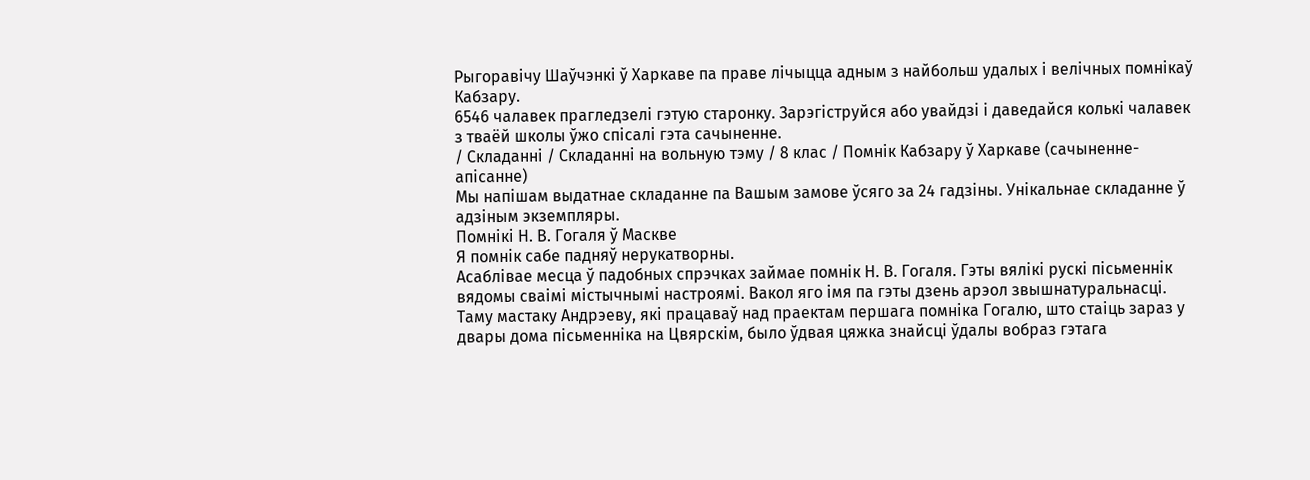Рыгоравічу Шаўчэнкі ў Харкаве па праве лічыцца адным з найбольш удалых і велічных помнікаў Кабзару.
6546 чалавек прагледзелі гэтую старонку. Зарэгіструйся або увайдзі і даведайся колькі чалавек з тваёй школы ўжо спісалі гэта сачыненне.
/ Складанні / Складанні на вольную тэму / 8 клас / Помнік Кабзару ў Харкаве (сачыненне-апісанне)
Мы напішам выдатнае складанне па Вашым замове ўсяго за 24 гадзіны. Унікальнае складанне ў адзіным экземпляры.
Помнікі Н. В. Гогаля ў Маскве
Я помнік сабе падняў нерукатворны.
Асаблівае месца ў падобных спрэчках займае помнік Н. В. Гогаля. Гэты вялікі рускі пісьменнік вядомы сваімі містычнымі настроямі. Вакол яго імя па гэты дзень арэол звышнатуральнасці. Таму мастаку Андрэеву, які працаваў над праектам першага помніка Гогалю, што стаіць зараз у двары дома пісьменніка на Цвярскім, было ўдвая цяжка знайсці ўдалы вобраз гэтага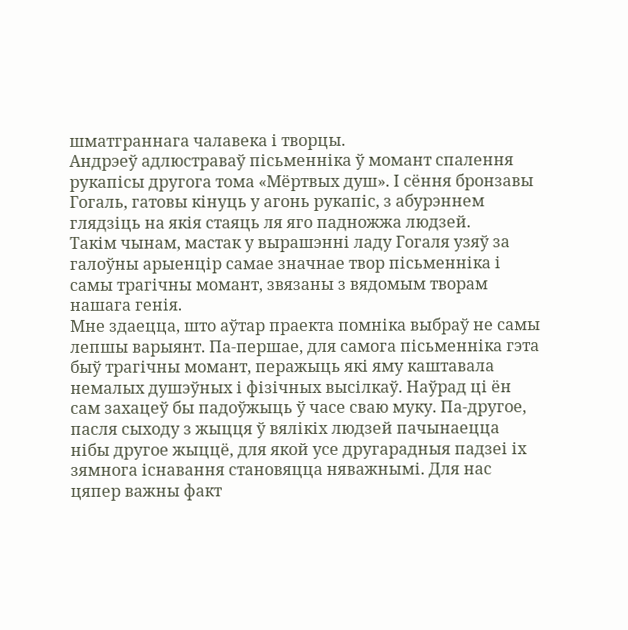шматграннага чалавека і творцы.
Андрэеў адлюстраваў пісьменніка ў момант спалення рукапісы другога тома «Мёртвых душ». І сёння бронзавы Гогаль, гатовы кінуць у агонь рукапіс, з абурэннем глядзіць на якія стаяць ля яго падножжа людзей.
Такім чынам, мастак у вырашэнні ладу Гогаля узяў за галоўны арыенцір самае значнае твор пісьменніка і самы трагічны момант, звязаны з вядомым творам нашага генія.
Мне здаецца, што аўтар праекта помніка выбраў не самы лепшы варыянт. Па-першае, для самога пісьменніка гэта быў трагічны момант, перажыць які яму каштавала немалых душэўных і фізічных высілкаў. Наўрад ці ён сам захацеў бы падоўжыць ў часе сваю муку. Па-другое, пасля сыходу з жыцця ў вялікіх людзей пачынаецца нібы другое жыццё, для якой усе другарадныя падзеі іх зямнога існавання становяцца няважнымі. Для нас цяпер важны факт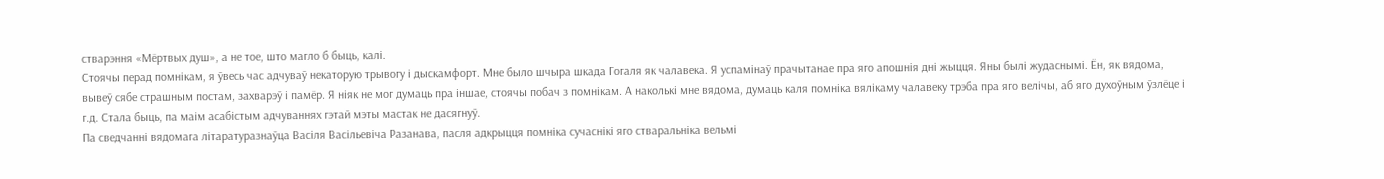стварэння «Мёртвых душ», а не тое, што магло б быць, калі.
Стоячы перад помнікам, я ўвесь час адчуваў некаторую трывогу і дыскамфорт. Мне было шчыра шкада Гогаля як чалавека. Я успамінаў прачытанае пра яго апошнія дні жыцця. Яны былі жудаснымі. Ён, як вядома, вывеў сябе страшным постам, захварэў і памёр. Я ніяк не мог думаць пра іншае, стоячы побач з помнікам. А наколькі мне вядома, думаць каля помніка вялікаму чалавеку трэба пра яго велічы, аб яго духоўным ўзлёце і г.д. Стала быць, па маім асабістым адчуваннях гэтай мэты мастак не дасягнуў.
Па сведчанні вядомага літаратуразнаўца Васіля Васільевіча Разанава, пасля адкрыцця помніка сучаснікі яго стваральніка вельмі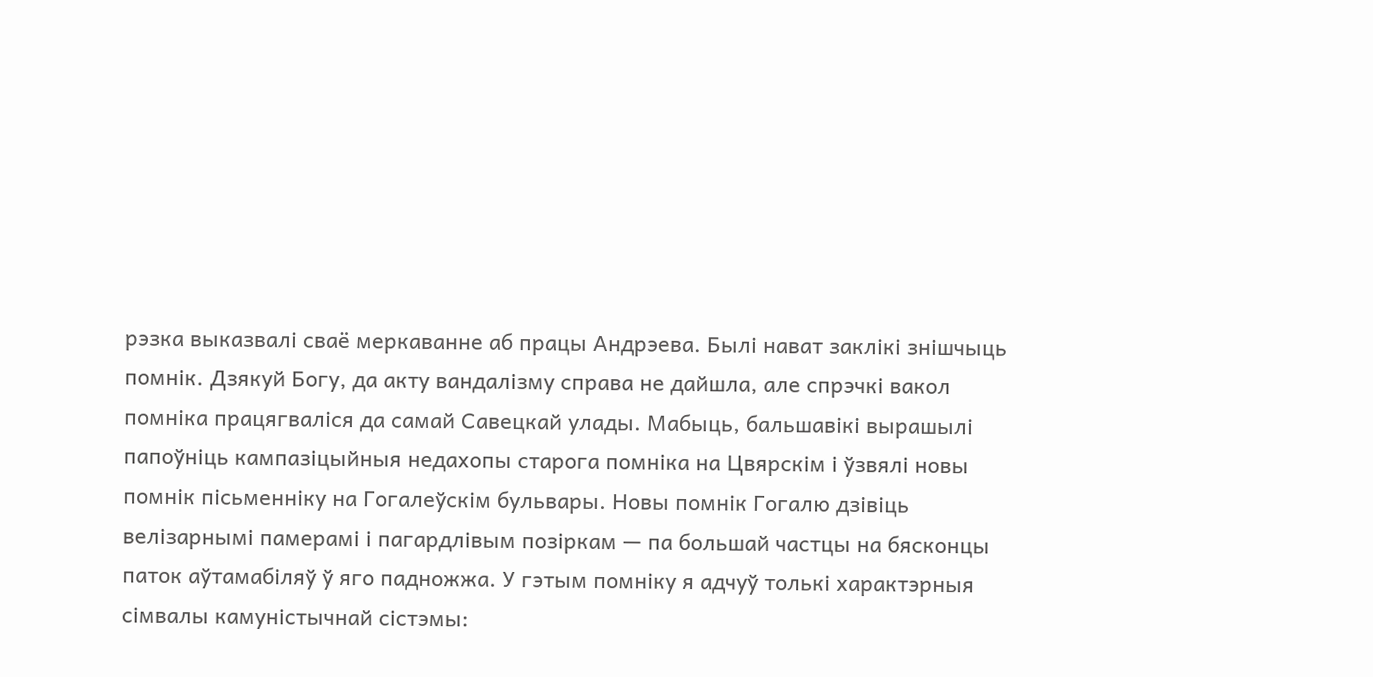рэзка выказвалі сваё меркаванне аб працы Андрэева. Былі нават заклікі знішчыць помнік. Дзякуй Богу, да акту вандалізму справа не дайшла, але спрэчкі вакол помніка працягваліся да самай Савецкай улады. Мабыць, бальшавікі вырашылі папоўніць кампазіцыйныя недахопы старога помніка на Цвярскім і ўзвялі новы помнік пісьменніку на Гогалеўскім бульвары. Новы помнік Гогалю дзівіць велізарнымі памерамі і пагардлівым позіркам — па большай частцы на бясконцы паток аўтамабіляў ў яго падножжа. У гэтым помніку я адчуў толькі характэрныя сімвалы камуністычнай сістэмы: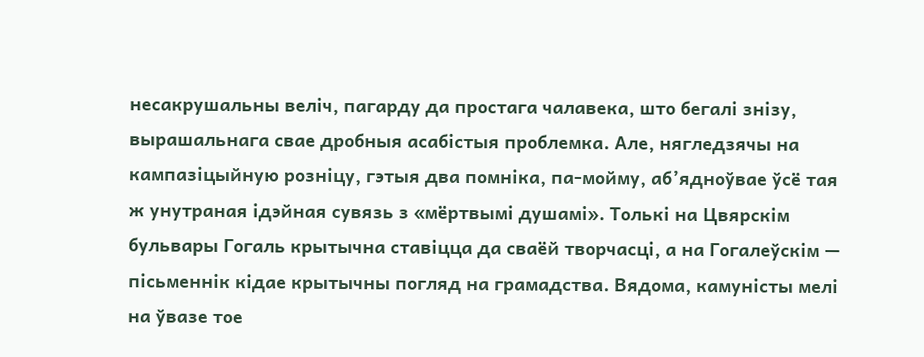несакрушальны веліч, пагарду да простага чалавека, што бегалі знізу, вырашальнага свае дробныя асабістыя проблемка. Але, нягледзячы на кампазіцыйную розніцу, гэтыя два помніка, па-мойму, аб’ядноўвае ўсё тая ж унутраная ідэйная сувязь з «мёртвымі душамі». Толькі на Цвярскім бульвары Гогаль крытычна ставіцца да сваёй творчасці, а на Гогалеўскім — пісьменнік кідае крытычны погляд на грамадства. Вядома, камуністы мелі на ўвазе тое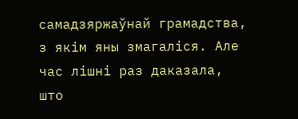самадзяржаўнай грамадства, з якім яны змагаліся. Але час лішні раз даказала, што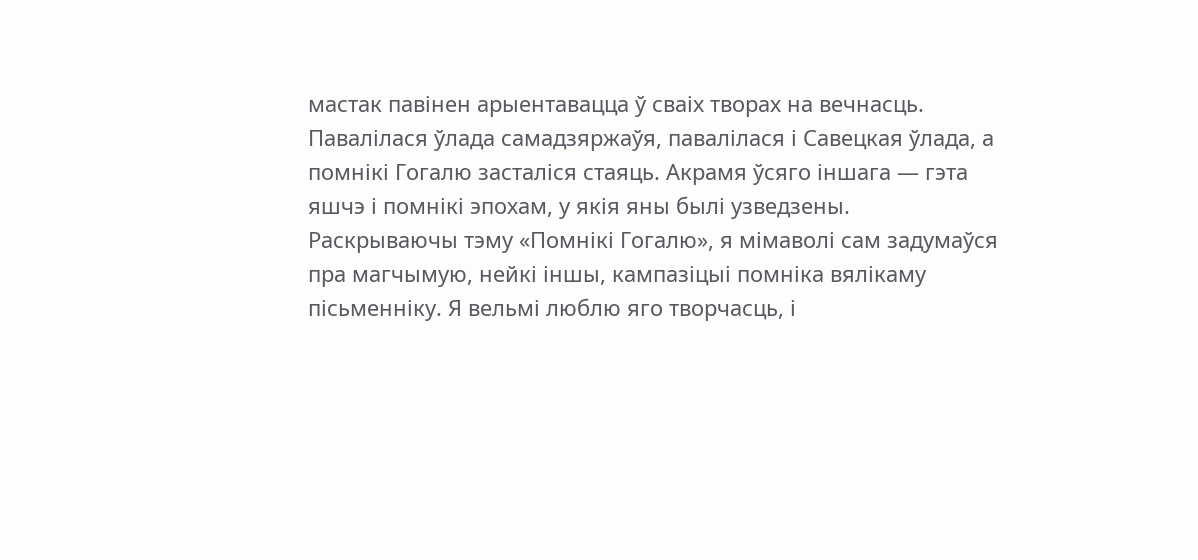мастак павінен арыентавацца ў сваіх творах на вечнасць. Павалілася ўлада самадзяржаўя, павалілася і Савецкая ўлада, а помнікі Гогалю засталіся стаяць. Акрамя ўсяго іншага — гэта яшчэ і помнікі эпохам, у якія яны былі узведзены.
Раскрываючы тэму «Помнікі Гогалю», я мімаволі сам задумаўся пра магчымую, нейкі іншы, кампазіцыі помніка вялікаму пісьменніку. Я вельмі люблю яго творчасць, і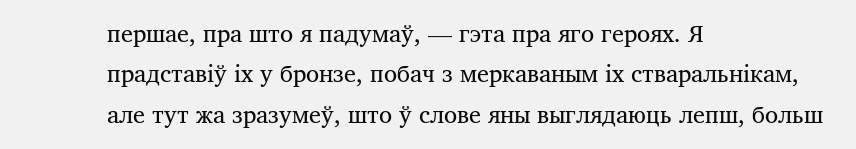першае, пра што я падумаў, — гэта пра яго героях. Я прадставіў іх у бронзе, побач з меркаваным іх стваральнікам, але тут жа зразумеў, што ў слове яны выглядаюць лепш, больш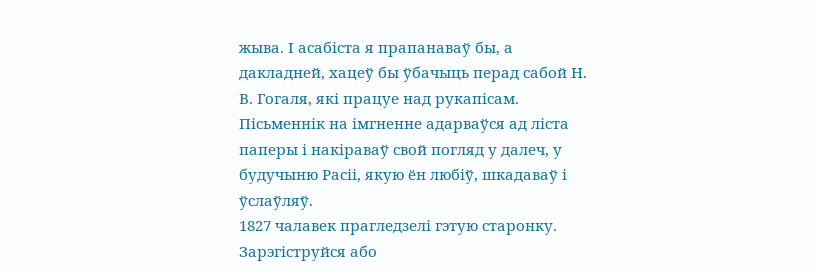жыва. І асабіста я прапанаваў бы, а дакладней, хацеў бы ўбачыць перад сабой Н. В. Гогаля, які працуе над рукапісам. Пісьменнік на імгненне адарваўся ад ліста паперы і накіраваў свой погляд у далеч, у будучыню Расіі, якую ён любіў, шкадаваў і ўслаўляў.
1827 чалавек прагледзелі гэтую старонку. Зарэгіструйся або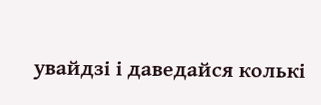увайдзі і даведайся колькі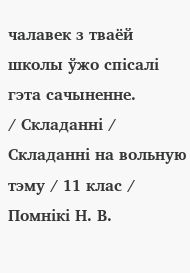чалавек з тваёй школы ўжо спісалі гэта сачыненне.
/ Складанні / Складанні на вольную тэму / 11 клас / Помнікі Н. В.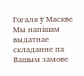Гогаля ў Маскве
Мы напішам выдатнае складанне па Вашым замове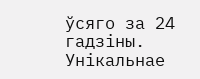ўсяго за 24 гадзіны. Унікальнае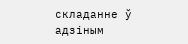складанне ў адзіным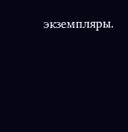экземпляры.